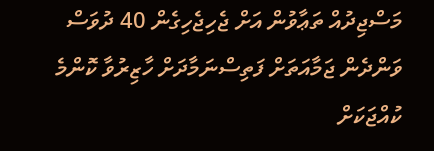މަސްޖިދުއް ތަޢާވުން އަށް ޖެހިޖެހިގެން 40 ދުވަސް ވަންދެން ޖަމާއަތަށް ފަތިސްނަމާދަށް ހާޒިރުވާ ކޮންމެ ކުއްޖަކަށް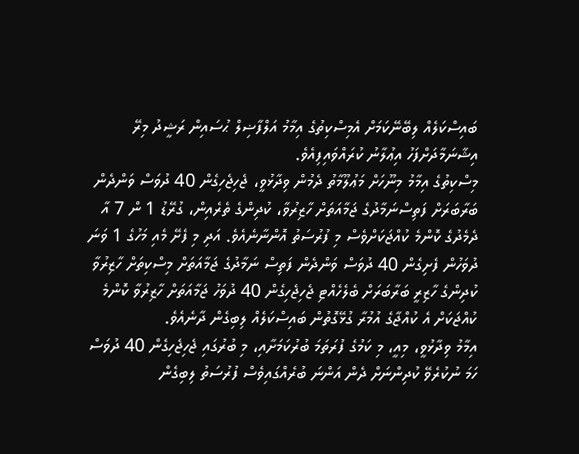ބައިސްކަލެއް ލިބޭނޭކަމަށް އެމިސްކިތުގެ އިމާމު އަލްފާޟިލް ޙުސައިން ރަޝީދު މިރޭ އިޝާނަމާދަށްފަހު އިޢުލާނު ކުރައްވައިފިއެވެ.
މިސްކިތުގެ އިމާމު މިނޫހަށް މަޢުލޫމާތު ދެމުން ވިދާޅުވީ، ޖެހިޖެހިގެން 40 ދުވަސް ވަންދެން ބަރާބަރަށް ފަތިސްނަމާދުގެ ޖަމާއަތަށް ހާޒިރުވާ، ކުދިންގެ ތެރެއިން، ގުރޭޑު 1 ން 7 އާ ދެމެދުގެ ކޮންމެ ކުއްޖަކަށްވެސް މި ފުރުސަތު އޮންނާނެއެވެ. އަދި މި ފެށޭ މެއި މަހުގެ 1 ވަނަ ދުވަހުން ފެށިގެން 40 ދުވަސް ވަންދެން ފަތިސް ނަމާދުގެ ޖަމާއަތަށް މިސްކިތަށް ހާޒިރުވާ ކުދިންގެ ހާޒިރީ ބަރާބަރަށް ބެލެހެއްޓި ޖެހިޖެހިގެން 40 ދުވަހު ޖަމާއަތަށް ހާޒިރުވާ ކޮންމެ ކުއްޖަކަށް އެ ކުއްޖާގެ އުމުރާ ގުޅޭގޮތުން ބައިސްކަލެއް ލިބިގެން ދާނެއެވެ.
އިމާމު ވިދާޅުވީ، މިއީ، މި ކަމުގެ ފުރަތަމަ ބުރުކަމަށާއި، މި ބުރުގައި ޖެހިޖެހިގެން 40 ދުވަސް ހަމަ ނުކުރެވޭ ކުދިންނަށް ދެން އަންނަ ބުރެއްގައިވެސް ފުރުސަތު ލިބިގެން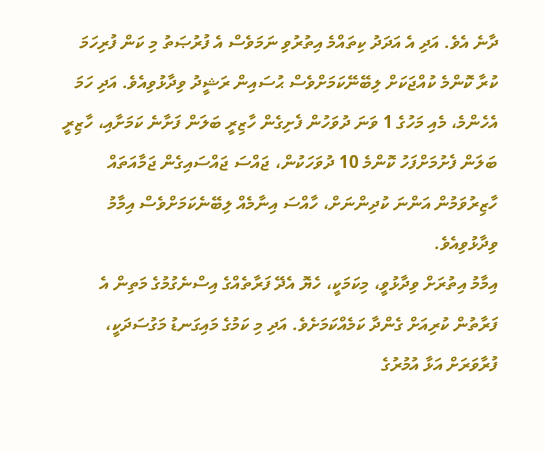ދާނެ އެވެ. އަދި އެ އަދަދު ކިތައްމެ އިތުރުވި ނަމަވެސް އެ ފުރުޞަތު މި ކަން ފުރިހަމަ ކުރާ ކޮންމެ ކުއްޖަކަށް ލިބޭނޭކަމަށްވެސް ޙުސައިން ރަޝީދު ވިދާޅުވިއެވެ. އަދި ހަމަ އެހެންމެ، މެއި މަހުގެ 1 ވަނަ ދުވަހުން ފެށިގެން ހާޒިރީ ބަލަން ފަށާނެ ކަމަށާއި، ހާޒިރީ ބަލަން ފެށުމަށްފަހު ކޮންމެ 10 ދުވަހަކުން، ޖައްސަ ޖައްސައިގެން ޖަމާއަތައް ހާޒިރުވަމުން އަންނަ ކުދިންނަށް، ހާއްސަ އިނާމެއް ލިބޭނެކަމަށްވެސް އިމާމު ވިދާޅުވިއެވެ.
އިމާމު އިތުރަށް ވިދާޅުވީ، މިކަމަކީ، ހެޔޮ އެދޭ ފަރާތެއްގެ އިސްނެގުމުގެ މަތިން އެ ފަރާތުން ކުރިއަށް ގެންދާ ކަމެއްކަމަށެވެ. އަދި މި ކަމުގެ މައިގަނޑު މަގުސަދަކީ، ފުރާވަރަށް އަޅާ އުމުރުގެ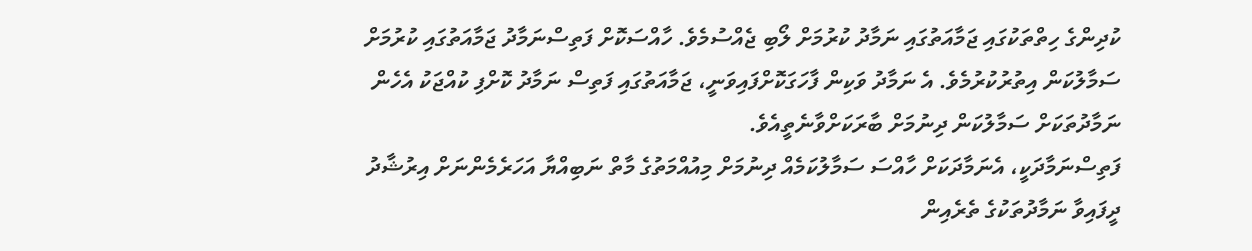ކުދިންގެ ހިތްތަކުގައި ޖަމާއަތުގައި ނަމާދު ކުރުމަށް ލޯބި ޖެއްސުމެވެ. ހާއްސަކޮށް ފަތިސްނަމާދު ޖަމާއަތުގައި ކުރުމަށް ސަމާލުކަން އިތުރުކުރުމެވެ. އެ ނަމާދު ވަކިން ފާހަގަކޮށްފައިވަނީ، ޖަމާއަތުގައި ފަތިސް ނަމާދު ކޮށްފި ކުއްޖަކު އެހެން ނަމާދުތަކަށް ސަމާލުކަން ދިނުމަށް ބާރަކަށްވާނެތީއެވެ.
ފަތިސްނަމާދަކީ، އެނަމާދަކަށް ހާއްސަ ސަމާލުކަމެއް ދިނުމަށް މިއުއްމަތުގެ މާތް ނަބިއްޔާ އަހަރެމެންނަށް އިރުޝާދު ދީފައިވާ ނަމާދުތަކުގެ ތެރެއިން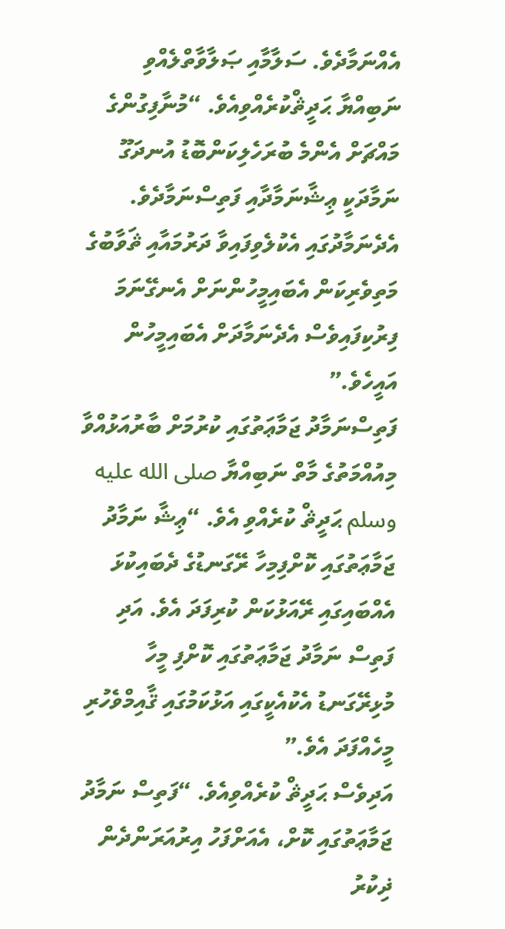އެއްނަމާދެވެ. ސަލާމާއި ޞަލާވާތްލެއްވި ނަބިއްޔާ ޙަދީޘްކުރެއްވިއެވެ. “މުނާފިގުންގެ މައްޗަށް އެންމެ ބުރަހެލިކަންބޮޑު އުނދަގޫ ނަމާދަކީ ޢިޝާނަމާދާއި ފަތިސްނަމާދެވެ. އެދެނަމާދުގައި އެކުލެވިފައިވާ ދަރުމައާއި ޘަވާބުގެ މަތިވެރިކަން އެބައިމީހުންނަށް އެނގޭނަމަ ފިރުކިފައިވެސް އެދެނަމާދަށް އެބައިމީހުން އައީހެވެ.”
ފަތިސްނަމާދު ޖަމާޢަތުގައި ކުރުމަށް ބާރުއަޅުއްވާ މިއުއްމަތުގެ މާތް ނަބިއްޔާ صلى الله عليه وسلم ޙަދީޘް ކުރެއްވި އެވެ. “ޢިޝާ ނަމާދު ޖަމާޢަތުގައި ކޮށްފިމިހާ ރޭގަނޑުގެ ދެބައިކުޅަ އެއްބައިގައި ރޭއަޅުކަން ކުރިފަދަ އެވެ. އަދި ފަތިސް ނަމާދު ޖަމާޢަތުގައި ކޮށްފި މީހާ މުޅިރޭގަނޑު އެކުއެކީގައި އަޅުކަމުގައި ޤާއިމްވެހުރި މީހެއްފަދަ އެވެ.”
އަދިވެސް ޙަދީޘް ކުރެއްވިއެވެ. “ފަތިސް ނަމާދު ޖަމާޢަތުގައި ކޮށް، އެއަށްފަހު އިރުއަރަންދެން ޛިކުރު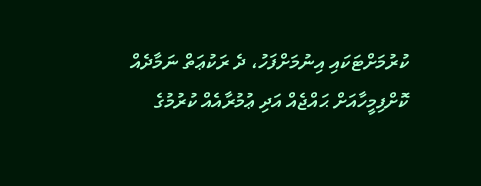ކުރުމަށްޓަކައި އިނުމަށްފަހު، ދެ ރަކުޢަތް ނަމާދެއް ކޮށްފިމީހާއަށް ޙައްޖެއް އަދި ޢުމުރާއެއް ކުރުމުގެ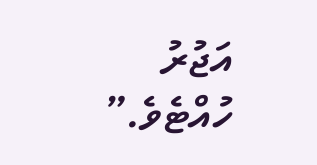އަޖުރު ހުއްޓެވެ.”